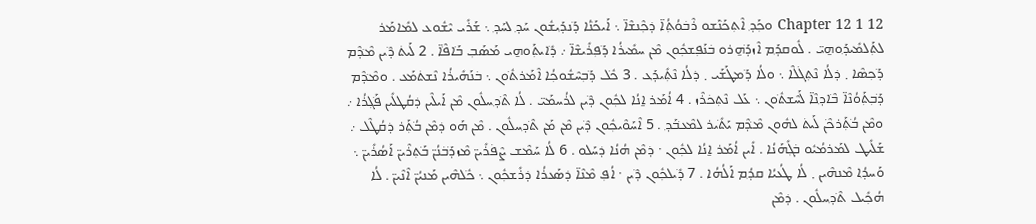12 Chapter 12 1 ܘܟ݂ܰܕ݂ ܐܶܬ݂ܟ݁ܰܢܰܫܘ ܪܶܒ݁ܘܳܬ݂ܳܐ̈ ܕ݁ܟ݂ܶܢܫܶܐ̈ ܆ ܐܰܝܟ݁ܰܢܳܐ ܕ݁ܰܢܕ݂ܰܝܫܽܘܢ ܚܰܕ݂ ܠܚܰܕ݂ ܆ ܫܰܪܺܝ ܝܶܫܽܘܥ ܠܡܺܐܡܰܪ ܠܬ݂ܰܠܡܺܝܕ݂ܰܘܗ̱ܝ̈ . ܠܽܘܩܕ݂ܰܡ ܐܶܙܕ݁ܰܗ̱ܪܘ ܒ݁ܢܰܦ݂ܫܟ݂ܽܘܢ ܡܶܢ ܚܡܺܝܪܳܐ ܕ݁ܰܦ݂ܪܺܝܫܶܐ̈ ܇ ܕ݁ܺܐܝܬ݂ܰܘܗ̱ܝ ܡܰܣܰܒ݂ ܒ݁ܰܐܦ݁ܶܐ̈ . 2 ܠܰܝܬ݁ ܕ݁ܶܝܢ ܡܶܕ݁ܶܡ ܕ݁ܰܟ݂ܣܶܐ ܂ ܕ݁ܠܳܐ ܢܶܬ݂ܓ݁ܠܶܐ ܆ ܘܠܳܐ ܕ݁ܰܡܛܰܫܰܝ ܂ ܕ݁ܠܳܐ ܢܶܬ݂ܺܝܕ݂ܰܥ . 3 ܟ݁ܽܠ ܕ݁ܰܒ݂ܚܶܫܽܘܟ݂ܳܐ ܐܶܡܰܪܬ݁ܽܘܢ ܆ ܒ݁ܢܰܗܺܝܪܳܐ ܢܶܫܬ݁ܡܰܥ . ܘܡܶܕ݁ܶܡ ܕ݁ܰܒ݂ܬ݂ܰܘܳܢܶܐ̈ ܒ݁ܶܐܕ݂ܢܶܐ̈ ܠܰܚܶܫܬ݁ܽܘܢ ܆ ܥܰܠ ܢܶܬ݂ܟ݁ܪܶܙ . 4 ܐܳܡܰܪ ܐ̱ܢܳܐ ܠܟ݂ܽܘܢ ܕ݁ܶܝܢ ܠܪܳܚܡܰܝ̈ . ܠܳܐ ܬ݁ܶܕ݂ܚܠܽܘܢ ܡܶܢ ܐܰܝܠܶܝܢ ܕ݁ܩܳܛܠܺܝܢ ܦ݁ܰܓ݂ܪܳܐ ܇ ܘܡܶܢ ܒ݁ܳܬ݂ܰܪܟ݁ܶܢ ܠܰܝܬ݁ ܠܗܽܘܢ ܡܶܕ݁ܶܡ ܝܰܬ݁ܺܝܪ ܠܡܶܥܒ݁ܰܕ݂ . 5 ܐܶܚܰܘܶܝܟ݂ܽܘܢ ܕ݁ܶܝܢ ܡܶܢ ܡܰܢ ܬ݁ܶܕ݂ܚܠܽܘܢ . ܡܶܢ ܗܰܘ ܕ݁ܡܶܢ ܒ݁ܳܬ݂ܰܪ ܕ݁ܩܳܛܶܠ ܇ ܫܰܠܺܝܛ ܠܡܰܪܡܳܝܽܘ ܒ݁ܓ݂ܺܗܰܢܳܐ . ܐܺܝܢ ܐܳܡܰܪ ܐ̱ܢܳܐ ܠܟ݂ܽܘܢ ܁ ܕ݁ܡܶܢ ܗܳܢܳܐ ܕ݁ܚܰܠܘ . 6 ܠܳܐ ܚܰܡܶܫ ܨܶܦ݁ܪܺܝܢ̈ ܡܶܙܕ݁ܰܒ݁ܢܳܢ̈ ܒ݁ܰܬ݂ܪܶܝܢ̈ ܐܰܣܳܪܺܝܢ̈ ܆ ܘܰܚܕ݂ܳܐ ܡܶܢܗܶܝܢ ܂ ܠܳܐ ܛܳܥܝܳܐ ܩܕ݂ܳܡ ܐܰܠܳܗܳܐ . 7 ܕ݁ܺܝܠܟ݂ܽܘܢ ܕ݁ܶܝܢ ܁ ܐܳܦ݂ ܡܶܢܶܐ̈ ܕ݁ܣܰܥܪܳܐ ܕ݁ܪܺܫܟ݂ܽܘܢ ܆ ܟ݁ܽܠܗܶܝܢ ܡܰܢܝܳܢ̈ ܐܶܢܶܝܢ̈ . ܠܳܐ ܗܳܟ݂ܺܝܠ ܬ݁ܶܕ݂ܚܠܽܘܢ . ܕ݁ܡܶܢ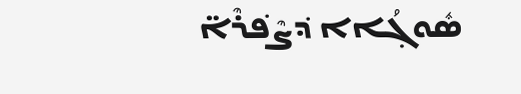ܣܽܘܓ݂ܳܐܐ ܕ݁ܨܶܦ݁ܪܶܐ̈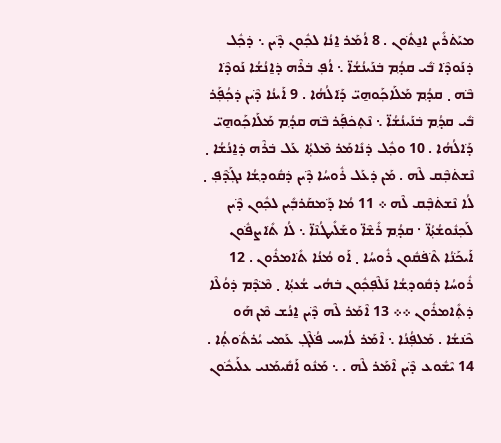ܡܝܰܬ݁ܪܺܝܢ ܐܢ̱ܬ݁ܽܘܢ . 8 ܐܳܡܰܪ ܐ̱ܢܳܐ ܠܟ݂ܽܘܢ ܕ݁ܶܝܢ ܆ ܕ݁ܟ݂ܽܠ ܕ݁ܢܰܘܕ݁ܶܐ ܒ݁ܺܝ ܩܕ݂ܳܡ ܒ݁ܢܰܝܢܳܫܳܐ̈ ܆ ܐܳܦ݂ ܒ݁ܪܶܗ ܕ݁ܐ̱ܢܳܫܳܐ ܢܰܘܕ݁ܶܐ ܒ݁ܶܗ ܂ ܩܕ݂ܳܡ ܡܰܠܰܐܟ݂ܰܘܗ̱ܝ̈ ܕ݁ܰܐܠܳܗܳܐ . 9 ܐܰܝܢܳܐ ܕ݁ܶܝܢ ܕ݁ܟ݂ܳܦ݂ܰܪ ܒ݁ܺܝ ܩܕ݂ܳܡ ܒ݁ܢܰܝܢܳܫܳܐ̈ ܆ ܢܶܬ݂ܟ݁ܦ݂ܰܪ ܒ݁ܶܗ ܩܕ݂ܳܡ ܡܰܠܰܐܟ݂ܰܘܗ̱ܝ̈ ܕ݁ܰܐܠܳܗܳܐ . 10 ܘܟ݂ܽܠ ܕ݁ܢܺܐܡܰܪ ܡܶܠܬ݂ܳܐ ܥܰܠ ܒ݁ܪܶܗ ܕ݁ܐ̱ܢܳܫܳܐ ܂ ܢܶܫܬ݁ܒ݂ܶܩ ܠܶܗ . ܡܰܢ ܕ݁ܥܰܠ ܪܽܘܚܳܐ ܕ݁ܶܝܢ ܕ݁ܩܽܘܕ݂ܫܳܐ ܢܓ݂ܰܕ݁ܶܦ݂ ܂ ܠܳܐ ܢܶܫܬ݁ܒ݂ܶܩ ܠܶܗ ܀ 11 ܡܳܐ ܕ݁ܰܡܩܰܪܒ݂ܺܝܢ ܠܟ݂ܽܘܢ ܕ݁ܶܝܢ ܠܰܟ݂ܢܽܘܫܳܬ݂ܳܐ̈ ܁ ܩܕ݂ܳܡ ܪܺܫܶܐ̈ ܘܫܰܠܺܝܛܳܢܶܐ̈ ܆ ܠܳܐ ܬ݁ܺܐܨܦ݁ܽܘܢ ܐܰܝܟ݁ܰܢܳܐ ܬ݁ܶܦ݁ܩܽܘܢ ܪܽܘܚܳܐ ܂ ܐܰܘ ܡܳܢܳܐ ܬ݁ܺܐܡܪܽܘܢ . 12 ܪܽܘܚܳܐ ܕ݁ܩܽܘܕ݂ܫܳܐ ܢܰܠܶܦ݂ܟ݂ܽܘܢ ܒ݁ܗܳܝ ܫܳܥܬ݂ܳܐ ܂ ܡܶܕ݁ܶܡ ܕ݁ܘܳܠܶܐ ܕ݁ܬ݂ܺܐܡܪܽܘܢ ܀܀ 13 ܐܶܡܰܪ ܠܶܗ ܕ݁ܶܝܢ ܐ̱ܢܳܫ ܡܶܢ ܗܰܘ ܟ݁ܶܢܫܳܐ . ܡܰܠܦ݂ܳܢܳܐ ܆ ܐܶܡܰܪ ܠܳܐܚܝ ܦ݁ܳܠܶܓ݂ ܥܰܡܝ ܝܳܪܬ݁ܽܘܬ݂ܳܐ . 14 ܝܶܫܽܘܥ ܕ݁ܶܝܢ ܐܶܡܰܪ ܠܶܗ . ܆ ܡܰܢܽܘ ܐܰܩܺܝܡܰܢܝ ܥܠܰܝܟ݁ܽܘܢ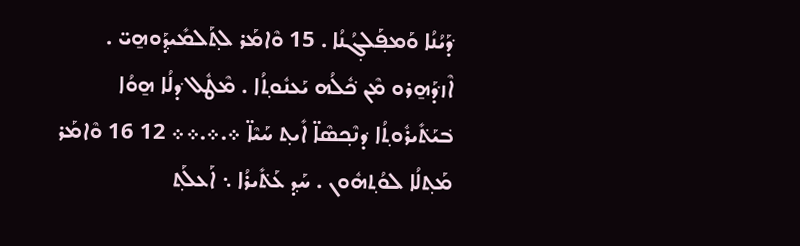ܕ݁ܰܝܳܢܳܐ ܘܰܡܦ݂ܰܠܓ݂ܳܢܳܐ . 15 ܘܶܐܡܰܪ ܠܬ݂ܰܠܡܺܝܕ݂ܰܘܗ̱ܝ̈ . ܐܶܙܕ݁ܰܗ̱ܪܘ ܡܶܢ ܟ݁ܽܠܳܗ ܝܰܥܢܽܘܬ݂ܳܐ . ܡܶܛܽܠ ܕ݁ܠܳܐ ܗ̱ܘܳܐ ܒ݁ܝܰܬ݁ܺܝܪܽܘܬ݂ܳܐ ܕ݁ܢܶܟ݂ܣܶܐ̈ ܐܺܝܬ݂ ܚܰܝܶܐ̈ ܀.܀.܀܀ 12 16 ܘܶܐܡܰܪ ܡܰܬ݂ܠܳܐ ܠܘܳܬ݂ܗܽܘܢ . ܚܰܕ݂ ܥܰܬ݁ܺܝܪܳܐ ܆ ܐܰܥܠܰܬ݂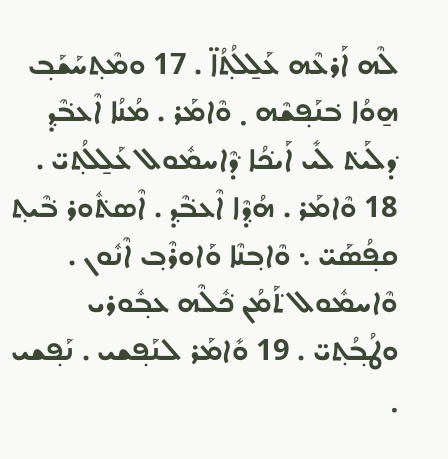ܠܶܗ ܐܰܪܥܶܗ ܥܰܠ̱ܠܳܬ݂ܳܐ̈ . 17 ܘܡܶܬ݂ܚܰܫܰܒ݂ ܗ̱ܘܳܐ ܒ݁ܢܰܦ݂ܫܶܗ ܂ ܘܶܐܡܰܪ . ܡܳܢܳܐ ܐܶܥܒ݁ܶܕ݂ ܕ݁ܠܰܝܬ݁ ܠܺܝ ܐܰܝܟ݁ܳܐ ܕ݁ܶܐܚܡܽܘܠ ܥܰܠ̱ܠܳܬ݂ܝ̈ . 18 ܘܶܐܡܰܪ . ܗܳܕ݂ܶܐ ܐܶܥܒ݁ܶܕ݂ . ܐܶܣܬ݁ܽܘܪ ܒ݁ܶܝܬ݂ ܩܦ݂ܳܣܰܝ̈ ܆ ܘܶܐܒ݂ܢܶܐ ܘܰܐܘܪܶܒ݂ ܐܶܢܽܘܢ . ܘܶܐܚܡܽܘܠ ܬ݁ܰܡܳܢ ܟ݁ܽܠܶܗ ܥܒ݂ܽܘܪܝ ܘܛܳܒ݂ܳܬ݂ܝ̈ . 19 ܘܺܐܡܰܪ ܠܢܰܦ݂ܫܝ . ܢܰܦ݂ܫܝ ܂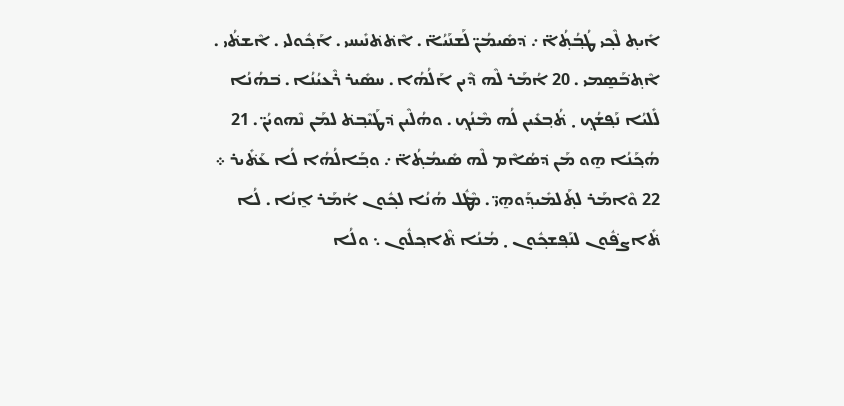ܐܺܝܬ݂ ܠܶܟ݂ܝ ܛܳܒ݂ܳܬ݂ܳܐ̈ ܇ ܕ݁ܣܺܝܡܳܢ̈ ܠܰܫܢܰܝܳܐ̈ . ܐܶܬ݁ܬ݁ܢܺܝܚܝ . ܐܰܟ݂ܽܘܠܝ . ܐܶܫܬ݁ܳܝ . ܐܶܬ݂ܒ݁ܰܣ̱ܡܝ . 20 ܐܳܡܰܪ ܠܶܗ ܕ݁ܶܝܢ ܐܰܠܳܗܳܐ . ܚܣܺܝܪ ܪܶܥܝܳܢܳܐ . ܒ݁ܗܳܢܳܐ ܠܺܠܝܳܐ ܢܰܦ݂ܫܳܟ݂ ܂ ܬ݁ܳܒ݂ܥܺܝܢ ܠܳܗ ܡܶܢܳܟ݂ . ܘܗܳܠܶܝܢ ܕ݁ܛܰܝܶܒ݂ܬ݁ ܠܡܰܢ ܢܶܗܘܝܳܢ̈ . 21 ܗܳܟ݂ܰܢܳܐ ܗ̱ܘ ܡܰܢ ܕ݁ܣܳܐܶܡ ܠܶܗ ܣܺܝܡܳܬ݂ܳܐ̈ ܇ ܘܒ݂ܰܐܠܳܗܳܐ ܠܳܐ ܥܰܬ݁ܺܝܪ ܀ 22 ܘܶܐܡܰܪ ܠܬ݂ܰܠܡܺܝܕ݂ܰܘܗ̱ܝ̈ . ܡܶܛܽܠ ܗܳܢܳܐ ܠܟ݂ܽܘܢ ܐܳܡܰܪ ܐ̱ܢܳܐ . ܠܳܐ ܬ݁ܺܐܨܦ݁ܽܘܢ ܠܢܰܦ݂ܫܟ݂ܽܘܢ ܂ ܡܳܢܳܐ ܬ݁ܶܐܟ݂ܠܽܘܢ ܆ ܘܠܳܐ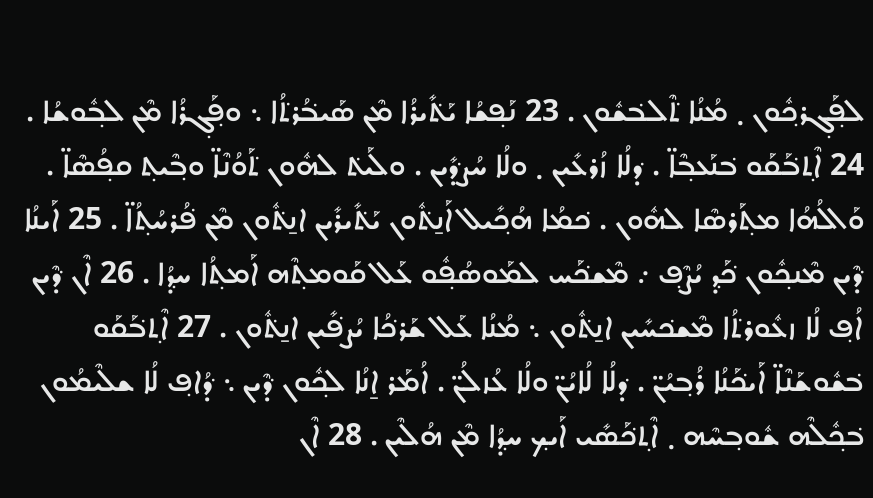ܠܦ݂ܰܓ݂ܪܟ݂ܽܘܢ ܂ ܡܳܢܳܐ ܬ݁ܶܠܒ݁ܫܽܘܢ . 23 ܢܰܦ݂ܫܳܐ ܝܰܬ݁ܺܝܪܳܐ ܡܶܢ ܣܰܝܒ݁ܳܪܬ݁ܳܐ ܆ ܘܦ݂ܰܓ݂ܪܳܐ ܡܶܢ ܠܒ݂ܽܘܫܳܐ . 24 ܐܶܬ݂ܒ݁ܰܩܰܘ ܒ݁ܢܰܥܒ݂ܶܐ̈ . ܕ݁ܠܳܐ ܙܳܪܥܺܝܢ ܂ ܘܠܳܐ ܚܳܨܕ݁ܺܝܢ . ܘܠܰܝܬ݁ ܠܗܽܘܢ ܬ݁ܰܘܳܢܶܐ̈ ܘܒ݂ܶܝܬ݂ ܩܦ݂ܳܣܶܐ̈ . ܘܰܐܠܳܗܳܐ ܡܬ݂ܰܪܣܶܐ ܠܗܽܘܢ . ܟ݁ܡܳܐ ܗܳܟ݂ܺܝܠ ܐܰܢ̱ܬ݁ܽܘܢ ܝܰܬ݁ܺܝܪܺܝܢ ܐܢ̱ܬ݁ܽܘܢ ܡܶܢ ܦ݁ܳܪܚܳܬ݂ܳܐ̈ . 25 ܐܰܝܢܳܐ ܕ݁ܶܝܢ ܡܶܢܟ݂ܽܘܢ ܟ݁ܰܕ݂ ܝܳܨܶܦ݂ ܇ ܡܶܫܟ݁ܰܚ ܠܡܰܘܣܳܦ݂ܽܘ ܥܰܠ ܩܰܘܡܬ݂ܶܗ ܐܰܡܬ݂ܳܐ ܚܕ݂ܳܐ . 26 ܐܶܢ ܕ݁ܶܝܢ ܐܳܦ݂ ܠܳܐ ܙܥܽܘܪܬ݁ܳܐ ܡܶܫܟ݁ܚܺܝܢ ܐܢ̱ܬ݁ܽܘܢ ܆ ܡܳܢܳܐ ܥܰܠ ܫܰܪܟ݁ܳܐ ܝܳܨܦ݁ܺܝܢ ܐܢ̱ܬ݁ܽܘܢ . 27 ܐܶܬ݂ܒ݁ܰܩܰܘ ܒ݁ܫܽܘܫܰܢܶܐ̈ ܐܰܝܟ݁ܰܢܳܐ ܪܳܒ݂ܝܳܢ̈ . ܕ݁ܠܳܐ ܠܳܐܝܳܢ̈ ܘܠܳܐ ܥܳܙܠܳܢ̈ . ܐܳܡܰܪ ܐ̱ܢܳܐ ܠܟ݂ܽܘܢ ܕ݁ܶܝܢ ܆ ܕ݁ܳܐܦ݂ ܠܳܐ ܫܠܶܝܡܳܘܢ ܒ݁ܟ݂ܽܠܶܗ ܫܽܘܒ݂ܚܶܗ ܂ ܐܶܬ݂ܟ݁ܰܣܺܝ ܐܰܝܟ݂ ܚܕ݂ܳܐ ܡܶܢ ܗܳܠܶܝܢ . 28 ܐܶܢ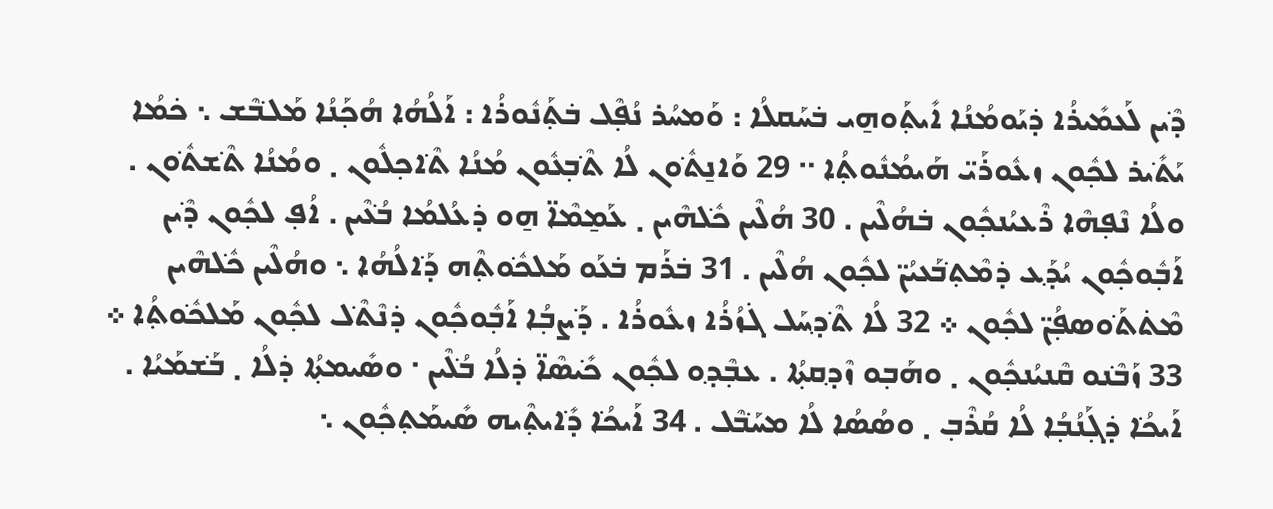ܕ݁ܶܝܢ ܠܰܥܡܺܝܪܳܐ ܕ݁ܝܰܘܡܳܢܳܐ ܐܺܝܬ݂ܰܘܗ̱ܝ ܒ݁ܚܰܩܠܳܐ : ܘܰܡܚܳܪ ܢܳܦ݂ܶܠ ܒ݁ܬ݂ܰܢܽܘܪܳܐ : ܐܰܠܳܗܳܐ ܗܳܟ݂ܰܢܳܐ ܡܰܠܒ݁ܶܫ ܆ ܟ݁ܡܳܐ ܝܰܬ݁ܺܝܪ ܠܟ݂ܽܘܢ ܙܥܽܘܪܰܝ̈ ܗܰܝܡܳܢܽܘܬ݂ܳܐ ܅ 29 ܘܰܐܢ̱ܬ݁ܽܘܢ ܠܳܐ ܬ݁ܶܒ݂ܥܽܘܢ ܡܳܢܳܐ ܬ݁ܶܐܟ݂ܠܽܘܢ ܂ ܘܡܳܢܳܐ ܬ݁ܶܫܬ݁ܽܘܢ . ܘܠܳܐ ܢܶܦ݂ܗܶܐ ܪܶܥܝܳܢܟ݂ܽܘܢ ܒ݁ܗܳܠܶܝܢ . 30 ܗܳܠܶܝܢ ܟ݁ܽܠܗܶܝܢ ܂ ܥܰܡ̱ܡܶܐ̈ ܗ̱ܘ ܕ݁ܥܳܠܡܳܐ ܒ݁ܳܥܶܝܢ . ܐܳܦ݂ ܠܟ݂ܽܘܢ ܕ݁ܶܝܢ ܐܰܒ݂ܽܘܟ݂ܽܘܢ ܝܳܕ݂ܰܥ ܕ݁ܡܶܬ݂ܒ݁ܰܥܝܳܢ̈ ܠܟ݂ܽܘܢ ܗܳܠܶܝܢ . 31 ܒ݁ܪܰܡ ܒ݁ܥܰܘ ܡܰܠܟ݁ܽܘܬ݂ܶܗ ܕ݁ܰܐܠܳܗܳܐ ܆ ܘܗܳܠܶܝܢ ܟ݁ܽܠܗܶܝܢ ܡܶܬ݁ܬ݁ܰܘܣܦ݂ܳܢ̈ ܠܟ݂ܽܘܢ ܀ 32 ܠܳܐ ܬ݁ܶܕ݂ܚܰܠ ܓ݁ܙܳܪܳܐ ܙܥܽܘܪܳܐ . ܕ݁ܰܨܒ݂ܳܐ ܐܰܒ݂ܽܘܟ݂ܽܘܢ ܕ݁ܢܶܬ݁ܶܠ ܠܟ݂ܽܘܢ ܡܰܠܟ݁ܽܘܬ݂ܳܐ ܀ 33 ܙܰܒ݁ܶܢܘ ܩܶܢܝܳܢܟ݂ܽܘܢ ܂ ܘܗܰܒ݂ܘ ܙܶܕ݂ܩܬ݂ܳܐ . ܥܒ݂ܶܕ݂ܘ ܠܟ݂ܽܘܢ ܟ݁ܺܝܣܶܐ̈ ܕ݁ܠܳܐ ܒ݁ܳܠܶܝܢ ܁ ܘܣܺܝܡܬ݂ܳܐ ܕ݁ܠܳܐ ܂ ܒ݁ܰܫܡܰܝܳܐ . ܐܰܝܟ݁ܳܐ ܕ݁ܓ݂ܰܢܳܒ݂ܳܐ ܠܳܐ ܩܳܪܶܒ݂ ܂ ܘܣܳܣܳܐ ܠܳܐ ܡܚܰܒ݁ܶܠ . 34 ܐܰܝܟ݁ܳܐ ܕ݁ܺܐܝܬ݂ܶܝܗ ܣܺܝܡܰܬ݂ܟ݂ܽܘܢ ܆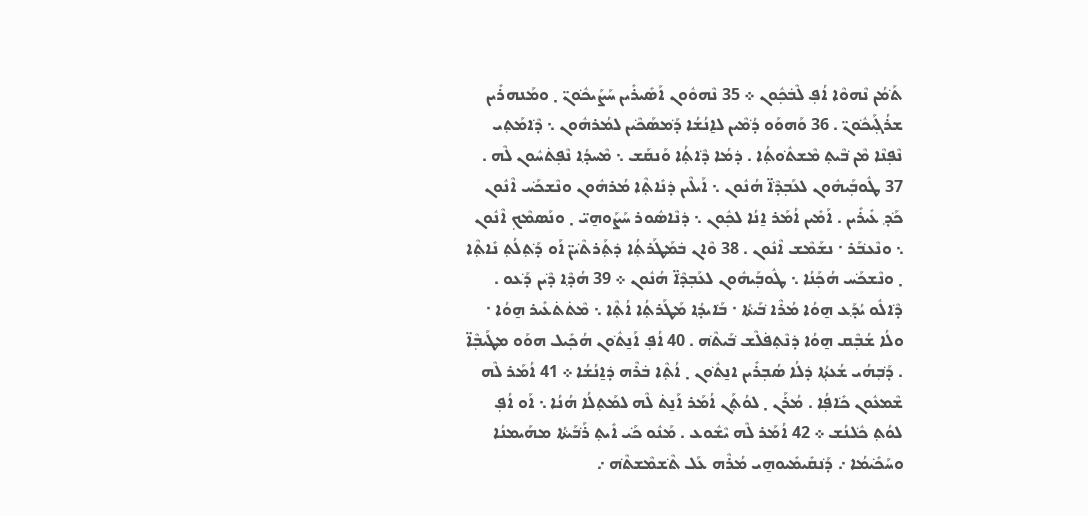ܬ݁ܰܡܳܢ ܢܶܗܘܶܐ ܐܳܦ݂ ܠܶܒ݁ܟ݂ܽܘܢ ܀ 35 ܢܶܗܘܽܘܢ ܐܰܣܺܝܪܺܝܢ ܚܰܨܰܝܟ݁ܽܘܢ̈ ܂ ܘܡܰܢܗܪܺܝܢ ܫܪܳܓ݂ܰܝܟ݁ܽܘܢ̈ . 36 ܘܰܗܘܰܘ ܕ݁ܳܡܶܝܢ ܠܐ̱ܢܳܫܳܐ ܕ݁ܰܡܣܰܟ݁ܶܝܢ ܠܡܳܪܗܽܘܢ ܆ ܕ݁ܶܐܡܰܬ݂ܝ ܢܶܦ݂ܢܶܐ ܡܶܢ ܒ݁ܶܝܬ݂ ܡܶܫܬ݁ܽܘܬ݂ܳܐ . ܕ݁ܡܳܐ ܕ݁ܶܐܬ݂ܳܐ ܘܰܢܩܰܫ ܆ ܡܶܚܕ݂ܳܐ ܢܶܦ݂ܬ݁ܚܽܘܢ ܠܶܗ . 37 ܛܽܘܒ݂ܰܝܗܽܘܢ ܠܥܰܒ݂ܕ݁ܶܐ̈ ܗܳܢܽܘܢ ܆ ܐܰܝܠܶܝܢ ܕ݁ܢܺܐܬ݂ܶܐ ܡܳܪܗܽܘܢ ܘܢܶܫܟ݁ܰܚ ܐܶܢܽܘܢ ܟ݁ܰܕ݂ ܥܺܝܪܺܝܢ . ܐܰܡܺܝܢ ܐܳܡܰܪ ܐ̱ܢܳܐ ܠܟ݂ܽܘܢ ܆ ܕ݁ܢܶܐܣܽܘܪ ܚܰܨܰܘܗ̱ܝ̈ ܂ ܘܢܰܣܡܶܟ݂ ܐܶܢܽܘܢ ܆ ܘܢܶܥܒ݁ܰܪ ܁ ܢܫܰܡܶܫ ܐܶܢܽܘܢ . 38 ܘܶܐܢ ܒ݁ܡܰܛܰܪܬ݂ܳܐ ܕ݁ܬ݂ܰܪܬ݁ܶܝܢ̈ ܐܰܘ ܕ݁ܰܬ݂ܠܳܬ݂ ܢܺܐܬ݂ܶܐ ܂ ܘܢܶܫܟ݁ܰܚ ܗܳܟ݂ܰܢܳܐ ܆ ܛܽܘܒ݂ܰܝܗܽܘܢ ܠܥܰܒ݂ܕ݁ܶܐ̈ ܗܳܢܽܘܢ ܀ 39 ܗܳܕ݂ܶܐ ܕ݁ܶܝܢ ܕ݁ܰܥܘ . ܕ݁ܶܐܠܽܘ ܝܳܕ݂ܰܥ ܗ̱ܘܳܐ ܡܳܪܶܐ ܒ݁ܰܝܬ݁ܳܐ ܁ ܒ݁ܰܐܝܕ݂ܳܐ ܡܰܛܰܪܬ݂ܳܐ ܐܳܬ݂ܶܐ ܆ ܡܶܬ݁ܬ݁ܥܺܝܪ ܗ̱ܘܳܐ ܁ ܘܠܳܐ ܫܳܒ݂ܶܩ ܗ̱ܘܳܐ ܕ݁ܢܶܬ݂ܦ݁ܠܶܫ ܒ݁ܰܝܬ݁ܶܗ . 40 ܐܳܦ݂ ܐܰܢ̱ܬ݁ܽܘܢ ܗܳܟ݂ܺܝܠ ܗܘܰܘ ܡܛܰܝܒ݂ܶܐ̈ . ܕ݁ܰܒ݂ܗܳܝ ܫܳܥܬ݂ܳܐ ܕ݁ܠܳܐ ܣܳܒ݂ܪܺܝܢ ܐܢ̱ܬ݁ܽܘܢ ܂ ܐܳܬ݂ܶܐ ܒ݁ܪܶܗ ܕ݁ܐ̱ܢܳܫܳܐ ܀ 41 ܐܳܡܰܪ ܠܶܗ ܫܶܡܥܽܘܢ ܟ݁ܺܐܦ݂ܳܐ . ܡܳܪܰܢ ܂ ܠܘܳܬ݂ܰܢ ܐܳܡܰܪ ܐܰܢ̱ܬ݁ ܠܶܗ ܠܡܰܬ݂ܠܳܐ ܗܳܢܳܐ ܆ ܐܰܘ ܐܳܦ݂ ܠܘܳܬ݂ ܟ݁ܽܠܢܳܫ ܀ 42 ܐܳܡܰܪ ܠܶܗ ܝܶܫܽܘܥ . ܡܰܢܽܘ ܟ݁ܰܝ ܐܺܝܬ݂ ܪܰܒ݁ܰܝܬ݁ܳܐ ܡܗܰܝܡܢܳܐ ܘܚܰܟ݁ܺܝܡܳܐ ܇ ܕ݁ܰܢܩܺܝܡܺܝܘܗ̱ܝ ܡܳܪܶܗ ܥܰܠ ܬ݁ܶܫܡܶܫܬ݁ܶܗ ܇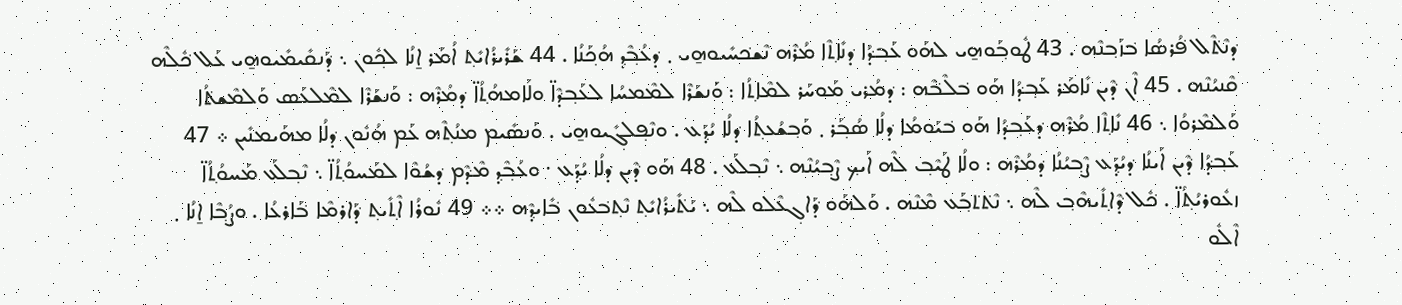ܕ݁ܢܶܬ݁ܶܠ ܦ݁ܳܪܣܳܐ ܒ݁ܙܰܒ݂ܢܶܗ . 43 ܛܽܘܒ݂ܰܘܗ̱ܝ ܠܗܰܘ ܥܰܒ݂ܕ݁ܳܐ ܕ݁ܢܺܐܬ݂ܶܐ ܡܳܪܶܗ ܢܶܫܟ݁ܚܺܝܘܗ̱ܝ ܂ ܕ݁ܥܳܒ݂ܶܕ݂ ܗܳܟ݂ܰܢܳܐ . 44 ܫܰܪܺܝܪܳܐܝܺܬ݂ ܐܳܡܰܪ ܐ̱ܢܳܐ ܠܟ݂ܽܘܢ ܆ ܕ݁ܰܢܩܺܝܡܺܝܘܗ̱ܝ ܥܰܠ ܟ݁ܽܠܶܗ ܩܶܢܝܳܢܶܗ . 45 ܐܶܢ ܕ݁ܶܝܢ ܢܺܐܡܰܪ ܥܰܒ݂ܕ݁ܳܐ ܗܰܘ ܒ݁ܠܶܒ݁ܶܗ : ܕ݁ܡܳܪܝ ܡܰܘܚܰܪ ܠܡܶܐܬ݂ܳܐ : ܘܰܢܫܰܪܶܐ ܠܡܶܡܚܳܐ ܠܥܰܒ݂ܕ݁ܶܐ̈ ܘܠܰܐܡܗܳܬ݂ܳܐ̈ ܕ݁ܡܳܪܶܗ : ܘܰܢܫܰܪܶܐ ܠܡܶܠܥܰܣ ܘܰܠܡܶܫܬ݁ܳܐ ܘܰܠܡܶܪܘܳܐ ܆ 46 ܢܺܐܬ݂ܶܐ ܡܳܪܶܗ ܕ݁ܥܰܒ݂ܕ݁ܳܐ ܗܰܘ ܒ݁ܝܰܘܡܳܐ ܕ݁ܠܳܐ ܣܳܒ݂ܰܪ ܂ ܘܰܒ݂ܫܳܥܬ݂ܳܐ ܕ݁ܠܳܐ ܝܳܕ݂ܰܥ . ܘܢܶܦ݂ܠܓ݂ܺܝܘܗ̱ܝ . ܘܰܢܣܺܝܡ ܡܢܳܬ݂ܶܗ ܥܰܡ ܗܳܢܽܘܢ ܕ݁ܠܳܐ ܡܗܰܝܡܢܺܝܢ ܀ 47 ܥܰܒ݂ܕ݁ܳܐ ܕ݁ܶܝܢ ܐܰܝܢܳܐ ܕ݁ܝܳܕ݂ܰܥ ܨܶܒ݂ܝܳܢܳܐ ܕ݁ܡܳܪܶܗ : ܘܠܳܐ ܛܰܝܶܒ݂ ܠܶܗ ܐܰܝܟ݂ ܨܶܒ݂ܝܳܢܶܗ ܆ ܢܶܒ݂ܠܰܥ . 48 ܗܰܘ ܕ݁ܶܝܢ ܕ݁ܠܳܐ ܝܳܕ݂ܰܥ ܁ ܘܥܳܒ݂ܶܕ݂ ܡܶܕ݁ܶܡ ܕ݁ܫܳܘܶܐ ܠܡܰܚܘܳܬ݂ܳܐ̈ ܆ ܢܶܒ݂ܠܰܥ ܡܰܚܘܳܬ݂ܳܐ̈ ܙܥܽܘܪܝܳܬ݂ܳܐ̈ . ܟ݁ܽܠ ܕ݁ܶܐܬ݂ܺܝܗܶܒ݂ ܠܶܗ ܆ ܢܶܬ݁ܬ݁ܒ݂ܰܥ ܡܶܢܶܗ . ܘܰܠܗܰܘ ܕ݁ܰܐܓ݂ܥܶܠܘ ܠܶܗ ܆ ܝܰܬ݁ܺܝܪܳܐܝܺܬ݂ ܢܶܬ݂ܒ݁ܥܽܘܢ ܒ݁ܺܐܝܕ݂ܶܗ ܀܀ 49 ܢܽܘܪܳܐ ܐܶܬ݂ܺܝܬ݂ ܕ݁ܰܐܪܡܶܐ ܒ݁ܰܐܪܥܳܐ . ܘܨܳܒ݂ܶܐ ܐ̱ܢܳܐ ܂ ܐܶܠܽܘ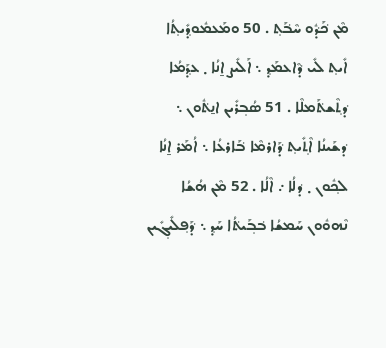ܡܶܢ ܟ݁ܰܕ݁ܽܘ ܚܶܒ݁ܰܬ݂ . 50 ܘܡܰܥܡܽܘܕ݂ܺܝܬ݂ܳܐ ܐܺܝܬ݂ ܠܺܝ ܕ݁ܶܐܥܡܰܕ݂ ܆ ܐܰܠܺܝܨ ܐ̱ܢܳܐ ܂ ܥܕ݂ܰܡܳܐ ܕ݁ܬ݂ܶܫܬ݁ܰܡܠܶܐ . 51 ܣܳܒ݂ܪܺܝܢ ܐܢ̱ܬ݁ܽܘܢ ܆ ܕ݁ܫܰܝܢܳܐ ܐܶܬ݂ܺܝܬ݂ ܕ݁ܰܐܪܡܶܐ ܒ݁ܰܐܪܥܳܐ ܆ ܐܳܡܰܪ ܐ̱ܢܳܐ ܠܟ݂ܽܘܢ ܂ ܕ݁ܠܳܐ ܇ ܐܶܠܳܐ . 52 ܡܶܢ ܗܳܫܳܐ ܢܶܗܘܽܘܢ ܚܰܡܫܳܐ ܒ݁ܒ݂ܰܝܬ݁ܳܐ ܚܰܕ݂ ܆ ܕ݁ܰܦ݂ܠܺܝܓ݂ܺܝܢ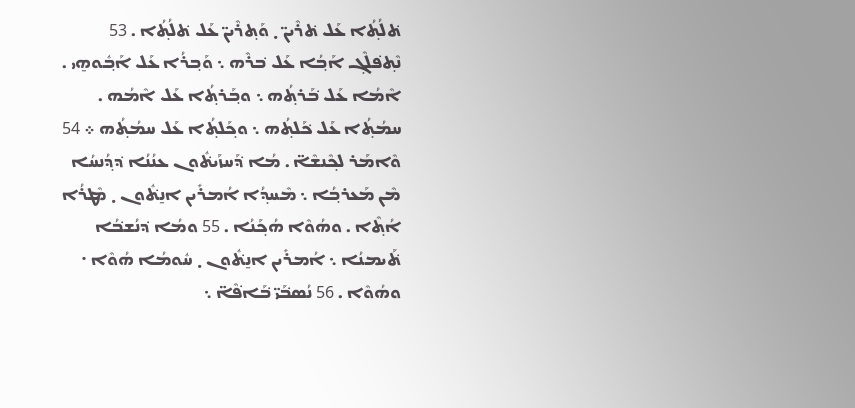ܬ݁ܠܳܬ݂ܳܐ ܥܰܠ ܬ݁ܪܶܝܢ̈ ܂ ܘܰܬ݂ܪܶܝܢ̈ ܥܰܠ ܬ݁ܠܳܬ݂ܳܐ . 53 ܢܶܬ݂ܦ݁ܠܶܓ݂ ܐܰܒ݂ܳܐ ܥܰܠ ܒ݁ܪܶܗ ܆ ܘܰܒ݂ܪܳܐ ܥܰܠ ܐܰܒ݂ܽܘܗ̱ܝ . ܐܶܡܳܐ ܥܰܠ ܒ݁ܰܪܬ݂ܳܗ ܆ ܘܒ݂ܰܪܬ݂ܳܐ ܥܰܠ ܐܶܡܳܗ . ܚܡܳܬ݂ܳܐ ܥܰܠ ܟ݁ܰܠܬ݂ܳܗ ܆ ܘܟ݂ܰܠܬ݂ܳܐ ܥܰܠ ܚܡܳܬ݂ܳܗ ܀ 54 ܘܶܐܡܰܪ ܠܟ݂ܶܢܫܶܐ̈ . ܡܳܐ ܕ݁ܰܚܙܰܝܬ݁ܽܘܢ ܥܢܳܢܳܐ ܕ݁ܕ݂ܳܢܚܳܐ ܡܶܢ ܡܰܥܪܒ݂ܳܐ ܆ ܡܶܚܕ݂ܳܐ ܐܳܡܪܺܝܢ ܐܢ̱ܬ݁ܽܘܢ ܂ ܡܶܛܪܳܐ ܐܳܬ݂ܶܐ . ܘܗܳܘܶܐ ܗܳܟ݂ܰܢܳܐ . 55 ܘܡܳܐ ܕ݁ܢܳܫܒ݁ܳܐ ܬ݁ܰܝܡܢܳܐ ܆ ܐܳܡܪܺܝܢ ܐܢ̱ܬ݁ܽܘܢ ܂ ܚܽܘܡܳܐ ܗܳܘܶܐ ܁ ܘܗܳܘܶܐ . 56 ܢܳܣܒ݁ܰܝ̈ ܒ݁ܰܐܦ݁ܶܐ̈ ܆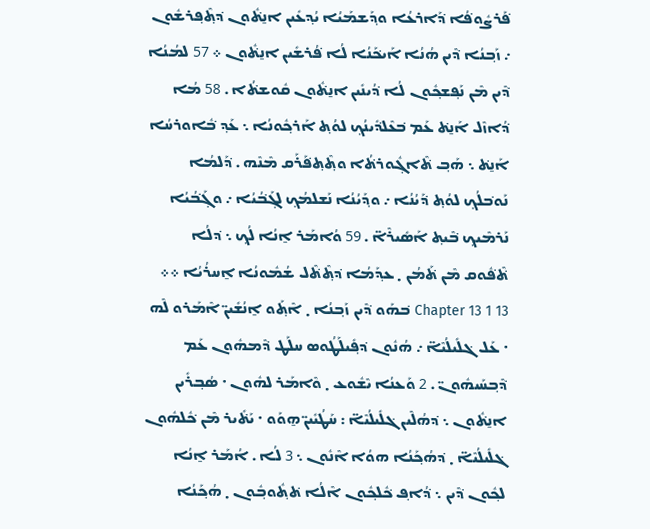ܦ݁ܰܪܨܽܘܦ݁ܳܐ ܕ݁ܰܐܪܥܳܐ ܘܕ݂ܰܫܡܰܝܳܐ ܝܳܕ݂ܥܺܝܢ ܐܢ̱ܬ݁ܽܘܢ ܕ݁ܬ݂ܶܦ݂ܪܫܽܘܢ ܇ ܙܰܒ݂ܢܳܐ ܕ݁ܶܝܢ ܗܳܢܳܐ ܐܰܝܟ݁ܰܢܳܐ ܠܳܐ ܦ݁ܳܪܫܺܝܢ ܐܢ̱ܬ݁ܽܘܢ ܀ 57 ܠܡܳܢܳܐ ܕ݁ܶܝܢ ܡܶܢ ܢܰܦ݂ܫܟ݂ܽܘܢ ܠܳܐ ܕ݁ܳܝܢܺܝܢ ܐܢ̱ܬ݁ܽܘܢ ܩܽܘܫܬ݁ܳܐ . 58 ܡܳܐ ܕ݁ܳܐܙܶܠ ܐܰܢ̱ܬ݁ ܥܰܡ ܒ݁ܥܶܠܕ݁ܺܝܢܳܟ݂ ܠܘܳܬ݂ ܐܰܪܟ݂ܽܘܢܳܐ ܆ ܥܰܕ݂ ܒ݁ܽܐܘܪܚܳܐ ܐܰܢ̱ܬ݁ ܆ ܗܰܒ݂ ܬ݁ܶܐܓ݂ܽܘܪܬ݁ܳܐ ܘܬ݂ܶܬ݂ܦ݁ܰܪܰܩ ܡܶܢܶܗ . ܕ݁ܰܠܡܳܐ ܢܰܘܒ݁ܠܳܟ݂ ܠܘܳܬ݂ ܕ݁ܰܝܳܢܳܐ ܇ ܘܕ݂ܰܝܳܢܳܐ ܢܰܫܠܡܳܟ݂ ܠܓ݂ܰܒ݁ܳܝܳܐ ܇ ܘܓ݂ܰܒ݁ܳܝܳܐ ܢܰܪܡܶܝܟ݂ ܒ݁ܶܝܬ݂ ܐܰܣܺܝܪܶܐ̈ . 59 ܘܳܐܡܰܪ ܐ̱ܢܳܐ ܠܳܟ݂ ܆ ܕ݁ܠܳܐ ܬ݁ܶܦ݁ܽܘܩ ܡܶܢ ܬ݁ܰܡܳܢ ܂ ܥܕ݂ܰܡܳܐ ܕ݁ܬ݂ܶܬ݁ܶܠ ܫܳܡܽܘܢܳܐ ܐ̱ܚܪܳܝܳܐ ܀܀
13 Chapter 13 1 ܒ݁ܗܰܘ ܕ݁ܶܝܢ ܙܰܒ݂ܢܳܐ ܂ ܐܶܬ݂ܰܘ ܐ̱ܢܳܫܺܝܢ̈ ܐܶܡܰܪܘ ܠܶܗ ܁ ܥܰܠ ܓ݁ܠܺܝܠܳܝܶܐ̈ ܇ ܗܳܢܽܘܢ ܕ݁ܦ݂ܺܝܠܰܛܳܘܣ ܚܠܰܛ ܕ݁ܶܡܗܽܘܢ ܥܰܡ ܕ݁ܶܒ݂ܚܰܝܗܽܘܢ̈ . 2 ܘܰܥܢܳܐ ܝܶܫܽܘܥ ܂ ܘܶܐܡܰܪ ܠܗܽܘܢ ܁ ܣܳܒ݂ܪܺܝܢ ܐܢ̱ܬ݁ܽܘܢ ܆ ܕ݁ܗܳܠܶܝܢ ܓ݁ܠܺܝܠܳܝܶܐ̈ : ܚܰܛܳܝܺܝܢ̈ ܗ̱ܘܰܘ ܁ ܝܰܬ݁ܺܝܪ ܡܶܢ ܟ݁ܽܠܗܽܘܢ ܓ݁ܠܺܝܠܳܝܶܐ̈ ܂ ܕ݁ܗܳܟ݂ܰܢܳܐ ܗܘܳܐ ܐܶܢܽܘܢ ܆ 3 ܠܳܐ . ܐܳܡܰܪ ܐ̱ܢܳܐ ܠܟ݂ܽܘܢ ܕ݁ܶܝܢ ܆ ܕ݁ܳܐܦ݂ ܟ݁ܽܠܟ݂ܽܘܢ ܐܶܠܳܐ ܬ݁ܬ݂ܽܘܒ݂ܽܘܢ ܂ ܗܳܟ݂ܰܢܳܐ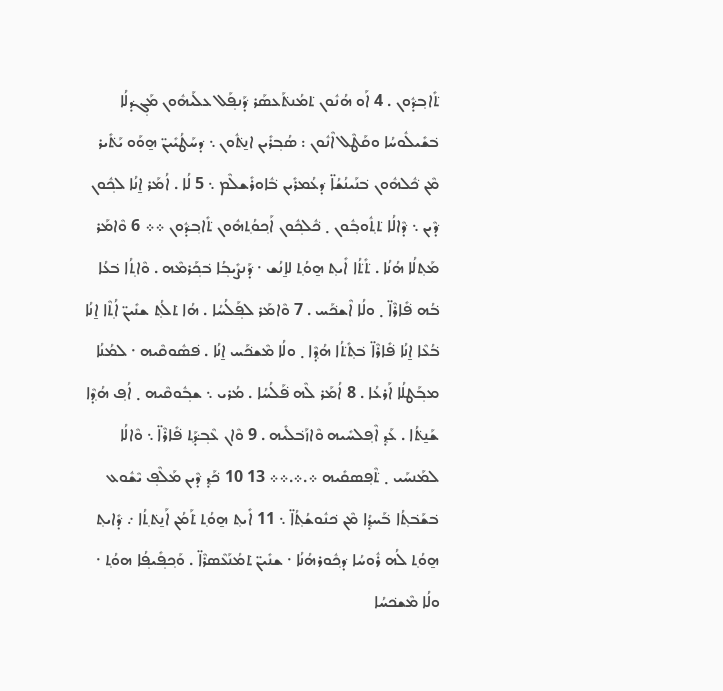ܬ݁ܺܐܒ݂ܕ݁ܽܘܢ . 4 ܐܰܘ ܗܳܢܽܘܢ ܬ݁ܡܳܢܬ݁ܰܥܣܰܪ ܕ݁ܰܢܦ݂ܰܠ ܥܠܰܝܗܽܘܢ ܡܰܓ݂ܕ݁ܠܳܐ ܒ݁ܫܺܝܠܽܘܚܳܐ ܘܩܰܛܶܠ ܐܶܢܽܘܢ : ܣܳܒ݂ܪܺܝܢ ܐܢ̱ܬ݁ܽܘܢ ܆ ܕ݁ܚܰܛܳܝܺܝܢ̈ ܗ̱ܘܰܘ ܝܰܬ݁ܺܝܪ ܡܶܢ ܟ݁ܽܠܗܽܘܢ ܒ݁ܢܰܝܢܳܫܳܐ̈ ܕ݁ܥܳܡܪܺܝܢ ܒ݁ܽܐܘܪܺܫܠܶܡ ܆ 5 ܠܳܐ . ܐܳܡܰܪ ܐ̱ܢܳܐ ܠܟ݂ܽܘܢ ܕ݁ܶܝܢ ܆ ܕ݁ܶܐܠܳܐ ܬ݁ܬ݂ܽܘܒ݂ܽܘܢ ܂ ܟ݁ܽܠܟ݂ܽܘܢ ܐܰܟ݂ܘܳܬ݂ܗܽܘܢ ܬ݁ܺܐܒ݂ܕ݁ܽܘܢ ܀܀ 6 ܘܶܐܡܰܪ ܡܰܬ݂ܠܳܐ ܗܳܢܳܐ . ܬ݁ܺܬ݁ܳܐ ܐܺܝܬ݂ ܗ̱ܘܳܬ݂ ܠܐ̱ܢܳܫ ܁ ܕ݁ܰܢܨܺܝܒ݂ܳܐ ܒ݁ܟ݂ܰܪܡܶܗ . ܘܶܐܬ݂ܳܐ ܒ݁ܥܳܐ ܒ݁ܳܗ ܦ݁ܺܐܪܶܐ̈ ܂ ܘܠܳܐ ܐܶܫܟ݁ܰܚ . 7 ܘܶܐܡܰܪ ܠܦ݂ܰܠܳܚܳܐ . ܗܳܐ ܬ݁ܠܳܬ݂ ܫܢܺܝܢ̈ ܐܳܬ݂ܶܐ ܐ̱ܢܳܐ ܒ݁ܳܥܶܐ ܐ̱ܢܳܐ ܦ݁ܺܐܪܶܐ̈ ܒ݁ܬ݂ܺܬ݁ܳܐ ܗܳܕ݂ܶܐ ܂ ܘܠܳܐ ܡܶܫܟ݁ܰܚ ܐ̱ܢܳܐ . ܦ݁ܣܽܘܩܶܝܗ ܁ ܠܡܳܢܳܐ ܡܒ݂ܰܛܠܳܐ ܐܰܪܥܳܐ . 8 ܐܳܡܰܪ ܠܶܗ ܦ݁ܰܠܳܚܳܐ . ܡܳܪܝ ܆ ܫܒ݂ܽܘܩܶܝܗ ܂ ܐܳܦ݂ ܗܳܕ݂ܶܐ ܫܰܢ̱ܬ݁ܳܐ . ܥܰܕ݂ ܐܶܦ݂ܠܚܺܝܗ ܘܶܐܙܰܒ݁ܠܺܝܗ . 9 ܘܶܐܢ ܥܶܒ݂ܕ݁ܰܬ݂ ܦ݁ܺܐܪܶܐ̈ ܆ ܘܶܐܠܳܐ ܠܡܰܢܚܰܝ ܂ ܬ݁ܶܦ݂ܣܩܺܝܗ ܀.܀.܀܀ 13 10 ܟ݁ܰܕ݂ ܕ݁ܶܝܢ ܡܰܠܶܦ݂ ܝܶܫܽܘܥ ܒ݁ܫܰܒ݁ܬ݂ܳܐ ܒ݁ܰܚܕ݂ܳܐ ܡܶܢ ܟ݁ܢܽܘܫܳܬ݂ܳܐ̈ ܆ 11 ܐܺܝܬ݂ ܗ̱ܘܳܬ݂ ܬ݁ܰܡܳܢ ܐܰܢ̱ܬ݁ܬ݂ܳܐ ܇ ܕ݁ܺܐܝܬ݂ ܗ̱ܘܳܬ݂ ܠܳܗ ܪܽܘܚܳܐ ܕ݁ܟ݂ܽܘܪܗܳܢܳܐ ܁ ܫܢܺܝܢ̈ ܬ݁ܡܳܢܰܥܶܣܪܶܐ̈ . ܘܰܟ݂ܦ݂ܺܝܦ݂ܳܐ ܗܘܳܬ݂ ܁ ܘܠܳܐ ܡܶܫܟ݁ܚܳܐ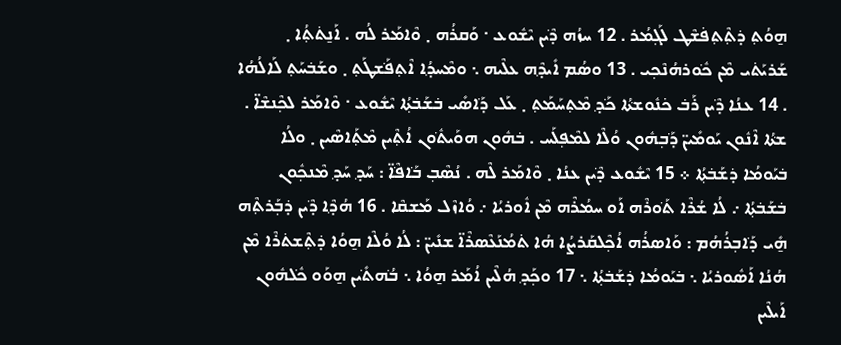ܗ̱ܘܳܬ݂ ܕ݁ܬ݂ܶܬ݂ܦ݁ܫܶܛ ܠܰܓ݂ܡܳܪ . 12 ܚܙܳܗ ܕ݁ܶܝܢ ܝܶܫܽܘܥ ܁ ܘܰܩܪܳܗ ܂ ܘܶܐܡܰܪ ܠܳܗ . ܐܰܢ̱ܬ݁ܬ݂ܳܐ ܂ ܫܰܪܝܰܬ݁ܝ ܡܶܢ ܟ݁ܽܘܪܗܳܢܶܟ݂ܝ . 13 ܘܣܳܡ ܐܺܝܕ݂ܶܗ ܥܠܶܝܗ ܆ ܘܡܶܚܕ݂ܳܐ ܐܶܬ݂ܦ݁ܰܫܛܰܬ݂ ܂ ܘܫܰܒ݁ܚܰܬ݂ ܠܰܐܠܳܗܳܐ . 14 ܥܢܳܐ ܕ݁ܶܝܢ ܪܰܒ݁ ܟ݁ܢܽܘܫܬ݁ܳܐ ܟ݁ܰܕ݂ ܡܶܬ݂ܚܰܡܰܬ݂ ܂ ܥܰܠ ܕ݁ܰܐܣܺܝ ܒ݁ܫܰܒ݁ܬ݂ܳܐ ܝܶܫܽܘܥ ܁ ܘܶܐܡܰܪ ܠܟ݂ܶܢܫܶܐ̈ . ܫܬ݁ܳܐ ܐܶܢܽܘܢ ܝܰܘܡܺܝܢ̈ ܕ݁ܰܒ݂ܗܽܘܢ ܘܳܠܶܐ ܠܡܶܦ݂ܠܰܚ . ܒ݁ܗܽܘܢ ܗܘܰܝܬ݁ܽܘܢ ܐܳܬ݂ܶܝܢ ܡܶܬ݂ܰܐܣܶܝܢ ܂ ܘܠܳܐ ܒ݁ܝܰܘܡܳܐ ܕ݁ܫܰܒ݁ܬ݂ܳܐ ܀ 15 ܝܶܫܽܘܥ ܕ݁ܶܝܢ ܥܢܳܐ ܂ ܘܶܐܡܰܪ ܠܶܗ . ܢܳܣܶܒ݂ ܒ݁ܰܐܦ݁ܶܐ̈ : ܚܰܕ݂ ܚܰܕ݂ ܡܶܢܟ݂ܽܘܢ ܒ݁ܫܰܒ݁ܬ݂ܳܐ ܇ ܠܳܐ ܫܳܪܶܐ ܬ݁ܰܘܪܶܗ ܐܰܘ ܚܡܳܪܶܗ ܡܶܢ ܐܽܘܪܝܳܐ ܇ ܘܳܐܙܶܠ ܡܰܫܩܶܐ . 16 ܗܳܕ݂ܶܐ ܕ݁ܶܝܢ ܕ݁ܒ݂ܰܪܬ݂ܶܗ ܗ̱ܺܝ ܕ݁ܰܐܒ݂ܪܳܗܳܡ : ܘܰܐܣܪܳܗ ܐܳܟ݂ܶܠܩܰܪܨܳܐ ܗܳܐ ܬ݁ܡܳܢܰܥܶܣܪܶܐ̈ ܫܢܺܝܢ̈ : ܠܳܐ ܘܳܠܶܐ ܗ̱ܘܳܐ ܕ݁ܬ݂ܶܫܬ݁ܪܶܐ ܡܶܢ ܗܳܢܳܐ ܐܰܣܽܘܪܝܳܐ ܆ ܒ݁ܝܰܘܡܳܐ ܕ݁ܫܰܒ݁ܬ݂ܳܐ ܆ 17 ܘܟ݂ܰܕ݂ ܗܳܠܶܝܢ ܐܳܡܰܪ ܗ̱ܘܳܐ ܆ ܒ݁ܳܗܬ݁ܺܝܢ ܗ̱ܘܰܘ ܟ݁ܽܠܗܽܘܢ ܐܰܝܠܶܝܢ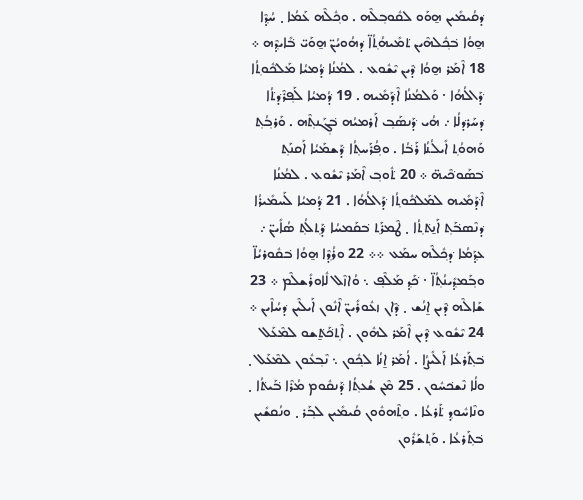ܕ݁ܩܳܝܡܺܝܢ ܗ̱ܘܰܘ ܠܩܽܘܒ݂ܠܶܗ . ܘܟ݂ܽܠܶܗ ܥܰܡܳܐ ܂ ܚܳܕ݂ܶܐ ܗ̱ܘܳܐ ܒ݁ܟ݂ܽܠܗܶܝܢ ܬ݁ܡܺܝܗܳܬ݂ܳܐ̈ ܕ݁ܗܳܘܝܳܢ̈ ܗ̱ܘܰܝ̈ ܒ݁ܺܐܝܕ݂ܶܗ ܀ 18 ܐܶܡܰܪ ܗ̱ܘܳܐ ܕ݁ܶܝܢ ܝܶܫܽܘܥ . ܠܡܳܢܳܐ ܕ݁ܳܡܝܳܐ ܡܰܠܟ݁ܽܘܬ݂ܳܐ ܕ݁ܰܐܠܳܗܳܐ ܁ ܘܰܠܡܳܢܳܐ ܐܶܕ݁ܰܡܺܝܗ . 19 ܕ݁ܳܡܝܳܐ ܠܰܦ݂ܪܶܕ݁ܬ݁ܳܐ ܕ݁ܚܰܪܕ݁ܠܳܐ ܇ ܗܳܝ ܕ݁ܰܢܣܰܒ݂ ܐܰܪܡܝܳܗ ܒ݁ܓ݂ܰܢܬ݂ܶܗ . ܘܰܪܒ݂ܳܬ݂ ܘܰܗܘܳܬ݂ ܐܺܝܠܳܢܳܐ ܪܰܒ݁ܳܐ . ܘܦ݂ܳܪܰܚܬ݂ܳܐ ܕ݁ܰܫܡܰܝܳܐ ܐܰܩܢܰܬ݂ ܒ݁ܣܰܘܟ݁ܶܝܗ̈ ܀ 20 ܬ݁ܽܘܒ݂ ܐܶܡܰܪ ܝܶܫܽܘܥ . ܠܡܳܢܳܐ ܐܶܕ݁ܰܡܺܝܗ ܠܡܰܠܟ݁ܽܘܬ݂ܳܐ ܕ݁ܰܐܠܳܗܳܐ . 21 ܕ݁ܳܡܝܳܐ ܠܰܚܡܺܝܪܳܐ ܕ݁ܢܶܣܒ݁ܰܬ݂ ܐܰܢ̱ܬ݁ܬ݂ܳܐ ܂ ܛܶܡܪܰܬ݂ ܒ݁ܩܰܡܚܳܐ ܕ݁ܰܬ݂ܠܳܬ݂ ܣܳܐܺܝܢ̈ ܇ ܥܕ݂ܰܡܳܐ ܕ݁ܟ݂ܽܠܶܗ ܚܡܰܥ ܀܀ 22 ܘܪܳܕ݂ܶܐ ܗ̱ܘܳܐ ܒ݁ܩܽܘܪܝܳܐ̈ ܘܒ݂ܰܡܕ݂ܺܝܢܳܬ݂ܳܐ̈ ܁ ܟ݁ܰܕ݂ ܡܰܠܶܦ݂ ܆ ܘܳܐܙܶܠ ܠܽܐܘܪܺܫܠܶܡ ܀ 23 ܫܰܐܠܶܗ ܕ݁ܶܝܢ ܐ̱ܢܳܫ ܂ ܕ݁ܶܐܢ ܙܥܽܘܪܺܝܢ̈ ܐܶܢܽܘܢ ܐܰܝܠܶܝܢ ܕ݁ܚܳܐܶܝܢ ܀ 24 ܝܶܫܽܘܥ ܕ݁ܶܝܢ ܐܶܡܰܪ ܠܗܽܘܢ . ܐܶܬ݂ܟ݁ܰܬ̱݁ܫܘ ܠܡܶܥܰܠ ܒ݁ܬ݂ܰܪܥܳܐ ܐܰܠܺܝܨܳܐ . ܐܳܡܰܪ ܐ̱ܢܳܐ ܠܟ݂ܽܘܢ ܆ ܢܶܒ݂ܥܽܘܢ ܠܡܶܥܰܠ ܂ ܘܠܳܐ ܢܶܫܟ݁ܚܽܘܢ . 25 ܡܶܢ ܫܳܥܬ݂ܳܐ ܕ݁ܰܢܩܽܘܡ ܡܳܪܶܐ ܒ݁ܰܝܬ݁ܳܐ ܂ ܘܢܶܐܚܽܘܕ݂ ܬ݁ܰܪܥܳܐ . ܘܬ݂ܶܗܘܽܘܢ ܩܳܝܡܺܝܢ ܠܒ݂ܰܪ ܂ ܘܢܳܩܫܺܝܢ ܒ݁ܬ݂ܰܪܥܳܐ . ܘܰܬ݂ܫܰܪܽܘܢ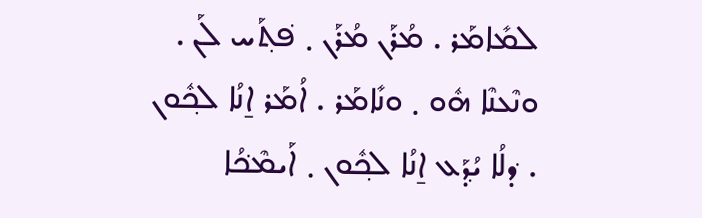ܠܡܺܐܡܰܪ . ܡܳܪܰܢ ܡܳܪܰܢ ܂ ܦ݁ܬ݂ܰܚ ܠܰܢ . ܘܢܶܥܢܶܐ ܗܽܘ ܂ ܘܢܺܐܡܰܪ . ܐܳܡܰܪ ܐ̱ܢܳܐ ܠܟ݂ܽܘܢ . ܕ݁ܠܳܐ ܝܳܕ݂ܰܥ ܐ̱ܢܳܐ ܠܟ݂ܽܘܢ ܂ ܐܰܝܡܶܟ݁ܳܐ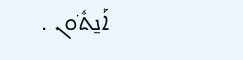ܐܰܢ̱ܬ݁ܽܘܢ .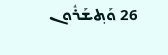26 ܘܰܬ݂ܫܰܪܽܘܢ